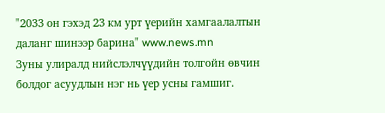"2033 он гэхэд 23 км урт үерийн хамгаалалтын даланг шинээр барина" www.news.mn
Зуны улиралд нийслэлчүүдийн толгойн өвчин болдог асуудлын нэг нь үер усны гамшиг.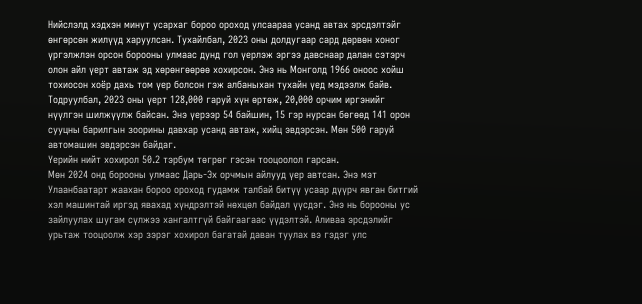Нийслэлд хэдхэн минут усархаг бороо ороход улсаараа усанд автах эрсдэлтэйг өнгөрсөн жилүүд харуулсан. Тухайлбал, 2023 оны долдугаар сард дөрвөн хоног үргэлжлэн орсон борооны улмаас дунд гол үерлэж эргээ давснаар далан сэтэрч олон айл үерт автаж эд хөрөнгөөрөө хохирсон. Энэ нь Монголд 1966 оноос хойш тохиосон хоёр дахь том үер болсон гэж албаныхан тухайн үед мэдээлж байв. Тодруулбал, 2023 оны үерт 128,000 гаруй хүн өртөж, 20,000 орчим иргэнийг нүүлгэн шилжүүлж байсан. Энэ үерээр 54 байшин, 15 гэр нурсан бөгөөд 141 орон сууцны барилгын зоорины давхар усанд автаж, хийц эвдэрсэн. Мөн 500 гаруй автомашин эвдэрсэн байдаг.
Үерийн нийт хохирол 50.2 тэрбум төгрөг гэсэн тооцоолол гарсан.
Мөн 2024 онд борооны улмаас Дарь-Эх орчмын айлууд үер автсан. Энэ мэт Улаанбаатарт жаахан бороо ороход гудамж талбай битүү усаар дүүрч явган битгий хэл машинтай иргэд явахад хүндрэлтэй нөхцөл байдал үүсдэг. Энэ нь борооны ус зайлуулах шугам сүлжээ хангалтгүй байгаагаас үүдэлтэй. Аливаа эрсдэлийг урьтаж тооцоолж хэр зэрэг хохирол багатай даван туулах вэ гэдэг улс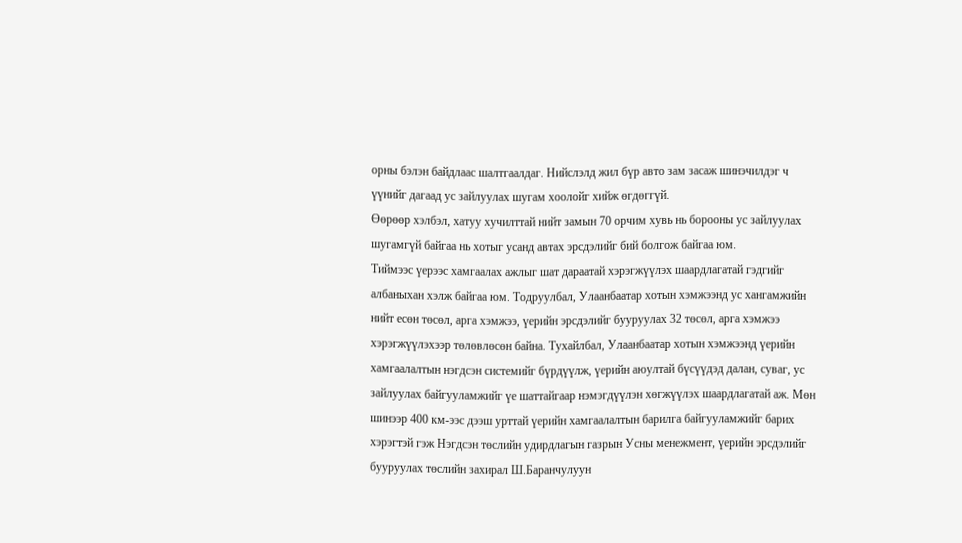орны бэлэн байдлаас шалтгаалдаг. Нийслэлд жил бүр авто зам засаж шинэчилдэг ч үүнийг дагаад ус зайлуулах шугам хоолойг хийж өгдөггүй.
Өөрөөр хэлбэл, хатуу хучилттай нийт замын 70 орчим хувь нь борооны ус зайлуулах шугамгүй байгаа нь хотыг усанд автах эрсдэлийг бий болгож байгаа юм.
Тиймээс үерээс хамгаалах ажлыг шат дараатай хэрэгжүүлэх шаардлагатай гэдгийг албаныхан хэлж байгаа юм. Тодруулбал, Улаанбаатар хотын хэмжээнд ус хангамжийн нийт есөн төсөл, арга хэмжээ, үерийн эрсдэлийг бууруулах 32 төсөл, арга хэмжээ хэрэгжүүлэхээр төлөвлөсөн байна. Тухайлбал, Улаанбаатар хотын хэмжээнд үерийн хамгаалалтын нэгдсэн системийг бүрдүүлж, үерийн аюултай бүсүүдэд далан, суваг, ус зайлуулах байгууламжийг үе шаттайгаар нэмэгдүүлэн хөгжүүлэх шаардлагатай аж. Мөн шинээр 400 км-ээс дээш урттай үерийн хамгаалалтын барилга байгууламжийг барих хэрэгтэй гэж Нэгдсэн төслийн удирдлагын газрын Усны менежмент, үерийн эрсдэлийг бууруулах төслийн захирал Ш.Баранчулуун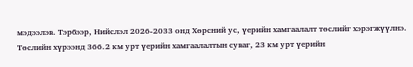мэдээлэв. Тэрбээр, Нийслэл 2026-2033 онд Хөрсний ус, үерийн хамгаалалт төслийг хэрэгжүүлнэ.
Төслийн хүрээнд 366.2 км урт үерийн хамгаалалтын суваг, 23 км урт үерийн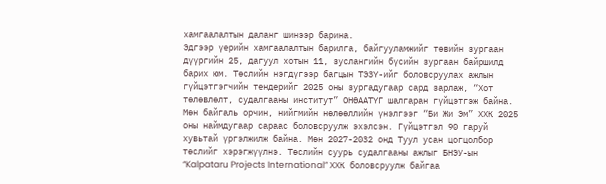хамгаалалтын даланг шинээр барина.
Эдгээр үерийн хамгаалалтын барилга, байгууламжийг төвийн зургаан дүүргийн 25, дагуул хотын 11, зуслангийн бүсийн зургаан байршилд барих юм. Төслийн нэгдүгээр багцын ТЭЗҮ-ийг боловсруулах ажлын гүйцэтгэгчийн тендерийг 2025 оны зургадугаар сард зарлаж, “Хот төлөвлөлт, судалгааны институт” ОНӨААТҮГ шалгаран гүйцэтгэж байна. Мөн байгаль орчин, нийгмийн нөлөөллийн үнэлгээг “Би Жи Эм” ХХК 2025 оны наймдугаар сараас боловсруулж эхэлсэн. Гүйцэтгэл 90 гаруй хувьтай үргэлжилж байна. Мөн 2027-2032 онд Туул усан цогцолбор төслийг хэрэгжүүлнэ. Төслийн суурь судалгааны ажлыг БНЭУ-ын “Kalpataru Projects International” ХХК боловсруулж байгаа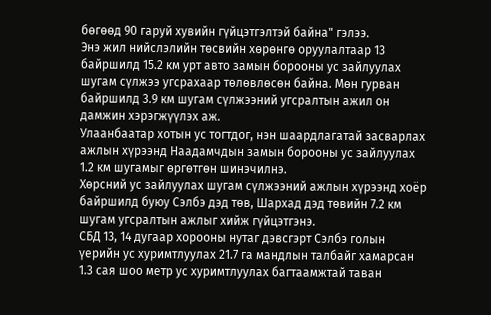бөгөөд 90 гаруй хувийн гүйцэтгэлтэй байна" гэлээ.
Энэ жил нийслэлийн төсвийн хөрөнгө оруулалтаар 13 байршилд 15.2 км урт авто замын борооны ус зайлуулах шугам сүлжээ угсрахаар төлөвлөсөн байна. Мөн гурван байршилд 3.9 км шугам сүлжээний угсралтын ажил он дамжин хэрэгжүүлэх аж.
Улаанбаатар хотын ус тогтдог, нэн шаардлагатай засварлах ажлын хүрээнд Наадамчдын замын борооны ус зайлуулах 1.2 км шугамыг өргөтгөн шинэчилнэ.
Хөрсний ус зайлуулах шугам сүлжээний ажлын хүрээнд хоёр байршилд буюу Сэлбэ дэд төв, Шархад дэд төвийн 7.2 км шугам угсралтын ажлыг хийж гүйцэтгэнэ.
СБД 13, 14 дугаар хорооны нутаг дэвсгэрт Сэлбэ голын үерийн ус хуримтлуулах 21.7 га мандлын талбайг хамарсан 1.3 сая шоо метр ус хуримтлуулах багтаамжтай таван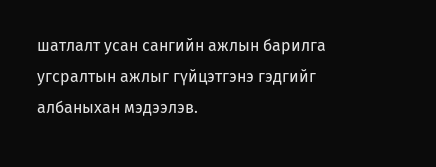шатлалт усан сангийн ажлын барилга угсралтын ажлыг гүйцэтгэнэ гэдгийг албаныхан мэдээлэв.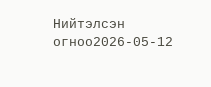Нийтэлсэн огноо2026-05-12